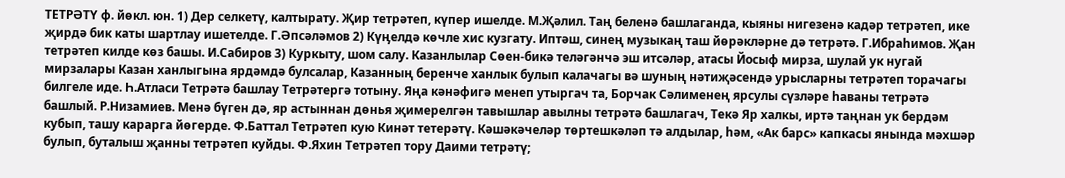ТЕТРӘТҮ ф. йөкл. юн. 1) Дер селкетү, калтырату. Җир тетрәтеп, күпер ишелде. М.Җәлил. Таң беленә башлаганда, кыяны нигезенә кадәр тетрәтеп, ике җирдә бик каты шартлау ишетелде. Г.Әпсәләмов 2) Күӊелдә көчле хис кузгату. Иптәш, синең музыкаң таш йөрәкләрне дә тетрәтә. Г.Ибраһимов. Җан тетрәтеп килде көз башы. И.Сабиров 3) Куркыту, шом салу. Казанлылар Сөен-бикә теләгәнчә эш итсәләр, атасы Йосыф мирза, шулай ук нугай мирзалары Казан ханлыгына ярдәмдә булсалар, Казанның беренче ханлык булып калачагы вә шуның нәтиҗәсендә урысларны тетрәтеп торачагы билгеле иде. Һ.Атласи Тетрәтә башлау Тетрәтергә тотыну. Яңа кәнәфигә менеп утыргач та, Борчак Сәлименең ярсулы сүзләре һаваны тетрәтә башлый. Р.Низамиев. Менә бүген дә, яр астыннан дөнья җимерелгән тавышлар авылны тетрәтә башлагач, Текә Яр халкы, иртә таңнан ук бердәм кубып, ташу карарга йөгерде. Ф.Баттал Тетрәтеп кую Кинәт тетерәтү. Кәшәкәчеләр төртешкәләп тә алдылар, һәм, «Ак барс» капкасы янында мәхшәр булып, буталыш җанны тетрәтеп куйды. Ф.Яхин Тетрәтеп тору Даими тетрәтү;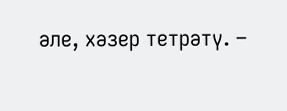әле, хәзер тетрәтү. –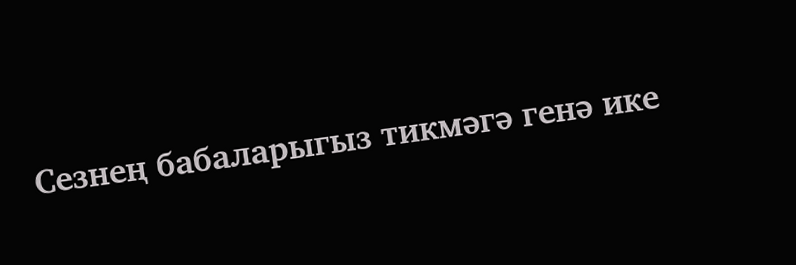Сезнең бабаларыгыз тикмәгә генә ике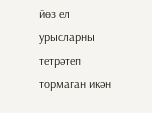йөз ел урысларны тетрәтеп тормаган икән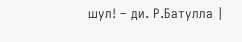шул! – ди. Р.Батулла |